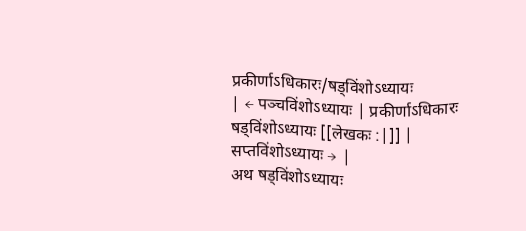प्रकीर्णाऽधिकारः/षड्विंशोऽध्यायः
| ← पञ्चविंशोऽध्यायः | प्रकीर्णाऽधिकारः षड्विंशोऽध्यायः [[लेखकः :|]] |
सप्तविंशोऽध्यायः → |
अथ षड्विंशोऽध्यायः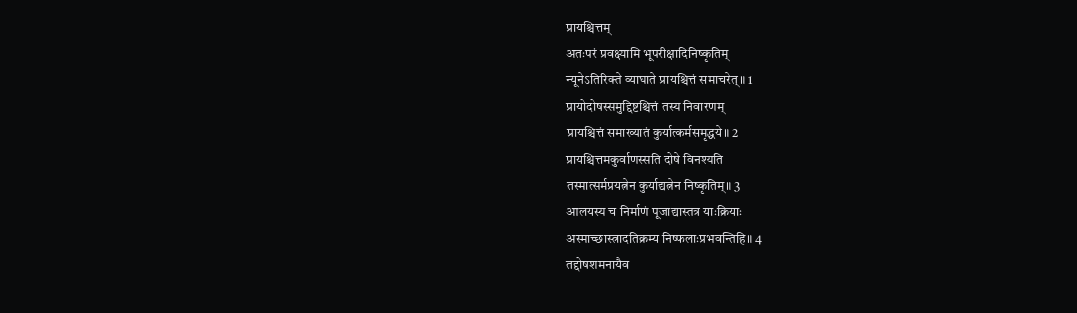प्रायश्चित्तम्
अतःपरं प्रवक्ष्यामि भूपरीक्षादिनिष्कृतिम्
न्यूनेऽतिरिक्ते व्याघाते प्रायश्चित्तं समाचरेत्॥ 1
प्रायोदोषस्समुद्दिष्टश्चित्तं तस्य निवारणम्
प्रायश्चित्तं समाख्यातं कुर्यात्कर्मसमृद्धये॥ 2
प्रायश्चित्तमकुर्वाणस्सति दोषे विनश्यति
तस्मात्सर्मप्रयत्नेन कुर्याद्यत्नेन निष्कृतिम्॥ 3
आलयस्य च निर्माणं पूजाद्यास्तत्र याःक्रियाः
अस्माच्छास्त्रादतिक्रम्य निष्फलाःप्रभवन्तिहि॥ 4
तद्दोषशमनायैव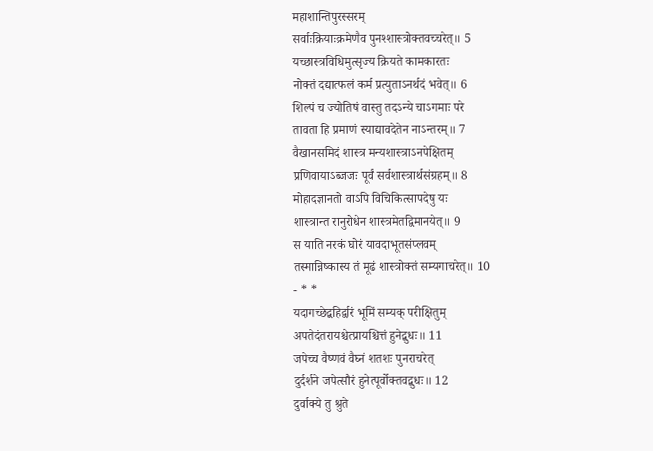महाशान्तिपुरस्सरम्
सर्वाःक्रियाःक्रमेणैव पुनश्शास्त्रोक्तवच्चरेत्॥ 5
यच्छास्त्रविधिमुत्सृज्य क्रियते कामकारतः
नोक्तं दद्यात्फलं कर्म प्रत्युताऽनर्थदं भवेत्॥ 6
शिल्पं च ज्योतिषं वास्तु तदऽन्ये चाऽगमाः परे
तावता हि प्रमाणं स्याद्यावदेतेन नाऽन्तरम्॥ 7
वैखानसमिदं शास्त्र मन्यशास्त्राऽनपेक्षितम्
प्रणिवायाऽब्जजः पूर्वं सर्वशास्त्रार्थसंग्रहम्॥ 8
मोहादज्ञानतो वाऽपि विचिकित्सापदेषु यः
शास्त्रान्त रानुरोधेन शास्त्रमेतद्विमानयेत्॥ 9
स याति नरकं घोरं यावदाभूतसंप्लवम्
तस्मान्निष्कास्य तं मूढं शास्त्रोक्तं सम्यगाचरेत्॥ 10
- * *
यदागच्छेद्बहिर्द्वारं भूमिं सम्यक् परीक्षितुम्
अपतेदंतरायश्चेत्प्रायश्चित्तं हुनेद्बुधः॥ 11
जपेच्च वैष्णवं वैघ्नं शतशः पुनराचरेत्
दुर्दर्शने जपेत्सौरं हुनेत्पूर्वोक्तवद्बुधः॥ 12
दुर्वाक्ये तु श्रुते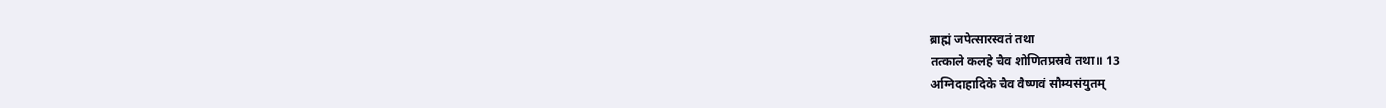ब्राह्मं जपेत्सारस्वतं तथा
तत्काले कलहे चैव शोणितप्रस्रवे तथा॥ 13
अग्निदाहादिके चैव वैष्णवं सौम्यसंयुतम्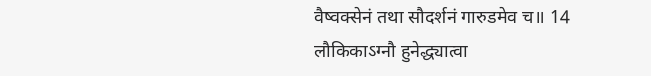वैष्वक्सेनं तथा सौदर्शनं गारुडमेव च॥ 14
लौकिकाऽग्नौ हुनेद्ध्यात्वा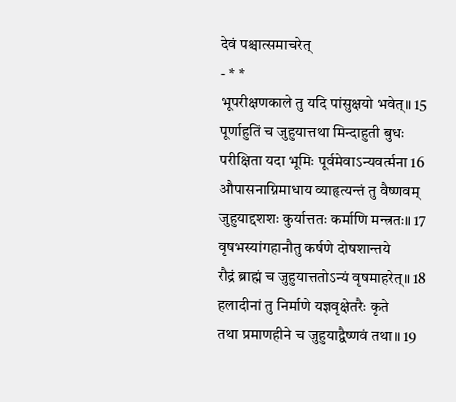देवं पश्चात्समाचरेत्
- * *
भूपरीक्षणकाले तु यदि पांसुक्षयो भवेत्॥ 15
पूर्णाहुतिं च जुहुयात्तथा मिन्दाहुती बुधः
परीक्षिता यदा भूमिः पूर्वमेवाऽन्यवर्त्मना 16
औपासनाग्निमाधाय व्याहृत्यन्तं तु वैष्णवम्
जुहुयाद्दशशः कुर्यात्ततः कर्माणि मन्त्रतः॥ 17
वृषभस्यांगहानौतु कर्षणे दोषशान्तये
रौद्रं ब्राह्मं च जुहुयात्ततोऽन्यं वृषमाहरेत्॥ 18
हलादीनां तु निर्माणे यज्ञवृक्षेतरैः कृते
तथा प्रमाणहीने च जुहुयाद्वैष्णवं तथा॥ 19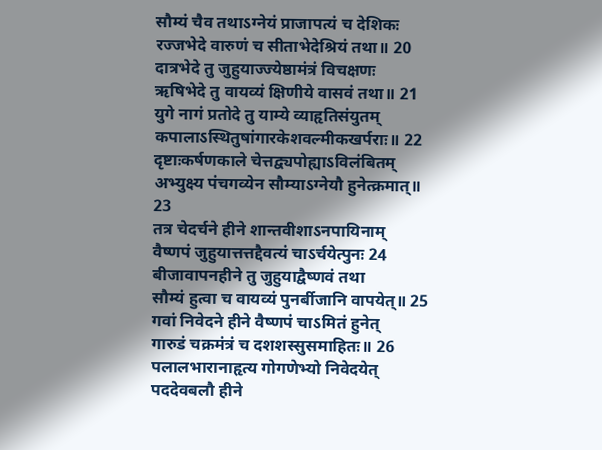सौम्यं चैव तथाऽग्नेयं प्राजापत्यं च देशिकः
रज्जभेदे वारुणं च सीताभेदेश्रियं तथा॥ 20
दात्रभेदे तु जुहुयाज्ज्येष्ठामंत्रं विचक्षणः
ऋषिभेदे तु वायव्यं क्षिणीये वासवं तथा॥ 21
युगे नागं प्रतोदे तु याम्ये व्याहृतिसंयुतम्
कपालाऽस्थितुषांगारकेशवल्मीकखर्पराः॥ 22
दृष्टाःकर्षणकाले चेत्तद्व्यपोह्याऽविलंबितम्
अभ्युक्ष्य पंचगव्येन सौम्याऽग्नेयौ हुनेत्क्रमात्॥ 23
तत्र चेदर्चने हीने शान्तवीशाऽनपायिनाम्
वैष्णपं जुहुयात्तत्तद्दैवत्यं चाऽर्चयेत्पुनः 24
बीजावापनहीने तु जुहुयाद्वैष्णवं तथा
सौम्यं हुत्वा च वायव्यं पुनर्बीजानि वापयेत्॥ 25
गवां निवेदने हीने वैष्णपं चाऽमितं हुनेत्
गारुडं चक्रमंत्रं च दशशस्सुसमाहितः॥ 26
पलालभारानाहृत्य गोगणेभ्यो निवेदयेत्
पददेवबलौ हीने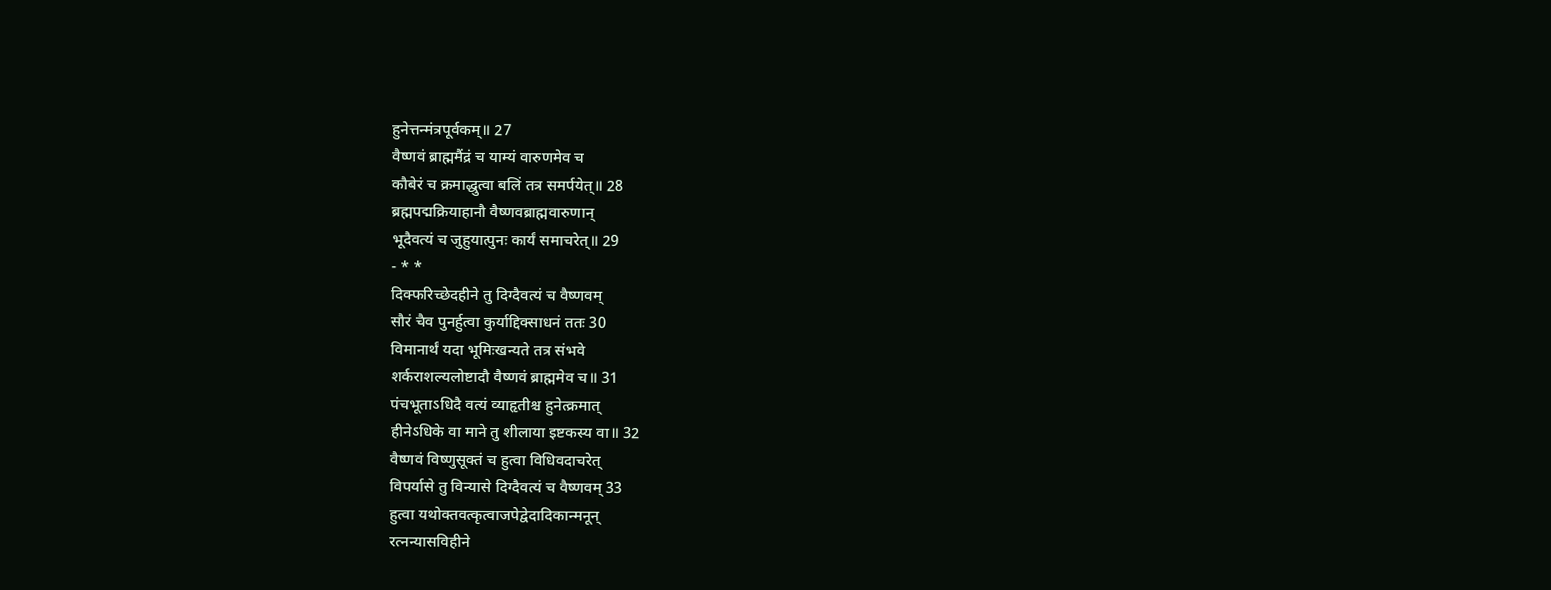हुनेत्तन्मंत्रपूर्वकम्॥ 27
वैष्णवं ब्राह्ममैंद्रं च याम्यं वारुणमेव च
कौबेरं च क्रमाद्धुत्वा बलिं तत्र समर्पयेत्॥ 28
ब्रह्मपद्मक्रियाहानौ वैष्णवब्राह्मवारुणान्
भूदैवत्यं च जुहुयात्पुनः कार्यं समाचरेत्॥ 29
- * *
दिक्फरिच्छेदहीने तु दिग्दैवत्यं च वैष्णवम्
सौरं चैव पुनर्हुत्वा कुर्याद्दिक्साधनं ततः 30
विमानार्थं यदा भूमिःखन्यते तत्र संभवे
शर्कराशल्यलोष्टादौ वैष्णवं ब्राह्ममेव च॥ 31
पंचभूताऽधिदै वत्यं व्याहृतीश्च हुनेत्क्रमात्
हीनेऽधिके वा माने तु शीलाया इष्टकस्य वा॥ 32
वैष्णवं विष्णुसूक्तं च हुत्वा विधिवदाचरेत्
विपर्यासे तु विन्यासे दिग्दैवत्यं च वैष्णवम् 33
हुत्वा यथोक्तवत्कृत्वाजपेद्वेदादिकान्मनून्
रत्नन्यासविहीने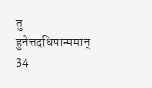तु हुनेत्तदधिपान्ममान् 34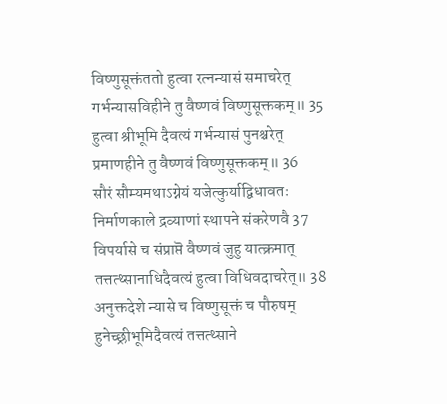विष्णुसूक्तंततो हुत्वा रत्नन्यासं समाचरेत्
गर्भन्यासविहीने तु वैष्णवं विष्णुसूक्तकम्॥ 35
हुत्वा श्रीभूमि दैवत्यं गर्भन्यासं पुनश्चरेत्
प्रमाणहीने तु वैष्णवं विष्णुसूक्तकम्॥ 36
सौरं सौम्यमथाऽग्नेयं यजेत्कुर्याद्विधावतः
निर्माणकाले द्रव्याणां स्थापने संकरेणवै 37
विपर्यासे च संप्राप्तॆ वैष्णवं जुहु यात्क्रमात्
तत्तत्थ्सानाधिदैवत्यं हुत्वा विधिवदाचरेत्॥ 38
अनुक्तदेशे न्यासे च विष्णुसूक्तं च पौरुषम्
हुनेच्छ्रीभूमिदैवत्यं तत्तत्थ्साने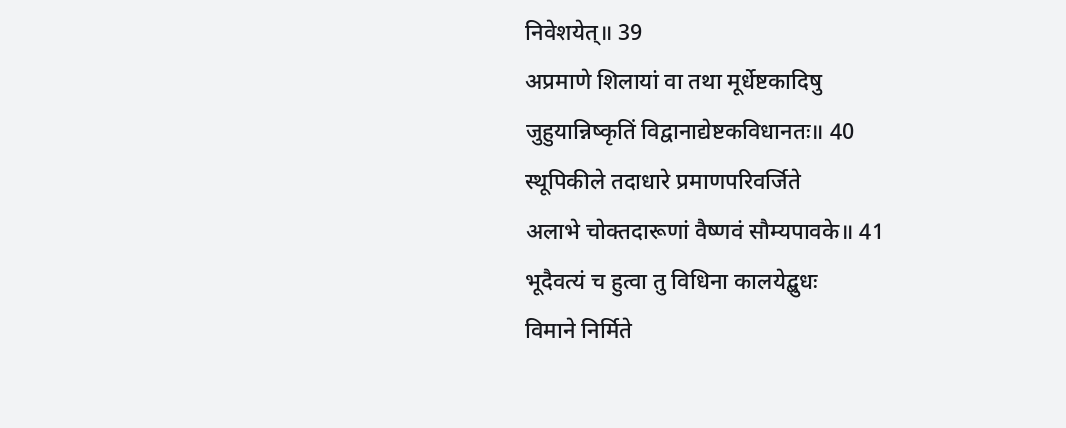निवेशयेत्॥ 39
अप्रमाणे शिलायां वा तथा मूर्धेष्टकादिषु
जुहुयान्निष्कृतिं विद्वानाद्येष्टकविधानतः॥ 40
स्थूपिकीले तदाधारे प्रमाणपरिवर्जिते
अलाभे चोक्तदारूणां वैष्णवं सौम्यपावके॥ 41
भूदैवत्यं च हुत्वा तु विधिना कालयेद्बुधः
विमाने निर्मिते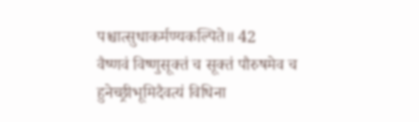पश्चात्सुधाकर्मण्यकल्पिते॥ 42
वैष्णवं विष्णुसूक्तं च सूक्तं पौरुषमेव च
हुनेच्छ्रीभूमिदैवत्यं विधिना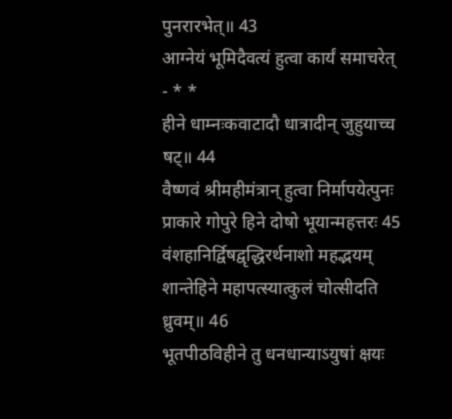पुनरारभेत्॥ 43
आग्नेयं भूमिदैवत्यं हुत्वा कार्यं समाचरेत्
- * *
हीने धाम्नःकवाटादौ धात्रादीन् जुहुयाच्च षट्॥ 44
वैष्णवं श्रीमहीमंत्रान् हुत्वा निर्मापयेत्पुनः
प्राकारे गोपुरे हिने दोषो भूयान्महत्तरः 45
वंशहानिर्द्विषद्वृद्धिरर्थनाशो महद्भयम्
शान्तेहिने महापत्स्यात्कुलं चोत्सीदति ध्रुवम्॥ 46
भूतपीठविहीने तु धनधान्याऽयुषां क्षयः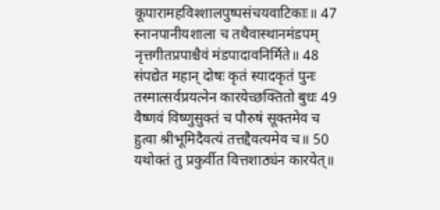कूपारामहविश्शालपुष्पसंचयवाटिकाः॥ 47
स्नानपानीयशाला च तथैवास्थानमंडपम्
नृत्तगीतप्रपाश्चैवं मंडपादावनिर्मिते॥ 48
संपद्येत महान् दोषः कृतं स्यादकृतं पुनः
तस्मात्सर्वप्रयत्नेन कारयेच्छक्तितो बुधः 49
वैष्णवं विष्णुसुक्तं च पौरुषं सूक्तमेव च
हुत्वा श्रीभूमिदैवत्यं तत्तद्दैवत्यमेव च॥ 50
यथोक्तं तु प्रकुर्वीत वित्तशाठ्यंन कारयेत्॥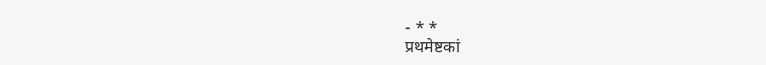- * *
प्रथमेष्टकां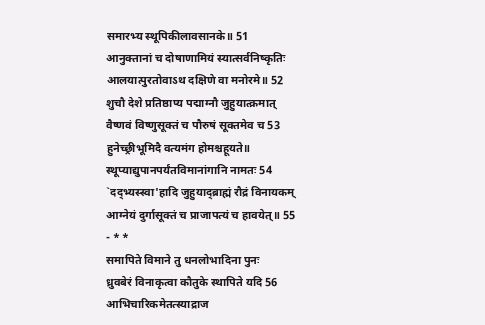समारभ्य स्थूपिकीलावसानके॥ 51
आनुक्तानां च दोषाणामियं स्यात्सर्वनिष्कृतिः
आलयात्पुरतोवाऽथ दक्षिणे वा मनोरमे॥ 52
शुचौ देशे प्रतिष्ठाप्य पद्माग्नौ जुहुयात्क्रमात्
वैष्णवं विष्णुसूक्तं च पौरुषं सूक्तमेव च 53
हुनेच्छ्रीभूमिदै वत्यमंग होमश्चहूयते॥
स्थूप्याद्युपानपर्यंतविमानांगानि नामतः 54
`दद्भ्यस्स्वा'हादि जुहुयाद्ब्राह्मं रौद्रं विनायकम्
आग्नेयं दुर्गासूक्तं च प्राजापत्यं च हावयेत्॥ 55
- * *
समापिते विमाने तु धनलोभादिना पुनः
ध्रुवबेरं विनाकृत्वा कौतुके स्थापिते यदि 56
आभिचारिकमेतत्स्याद्राज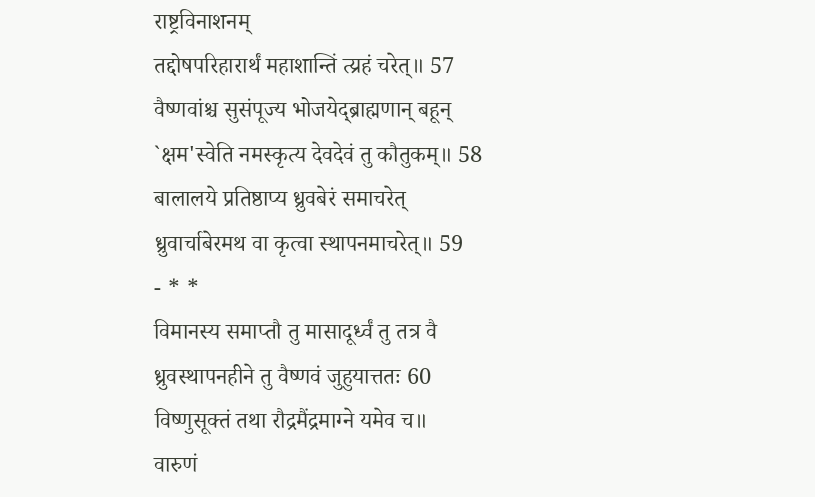राष्ट्रविनाशनम्
तद्दोषपरिहारार्थं महाशान्तिं त्य्रहं चरेत्॥ 57
वैष्णवांश्च सुसंपूज्य भोजयेद्ब्राह्मणान् बहून्
`क्षम'स्वेति नमस्कृत्य देवदेवं तु कौतुकम्॥ 58
बालालये प्रतिष्ठाप्य ध्रुवबेरं समाचरेत्
ध्रुवार्चाबेरमथ वा कृत्वा स्थापनमाचरेत्॥ 59
- * *
विमानस्य समाप्तौ तु मासादूर्ध्वं तु तत्र वै
ध्रुवस्थापनहीने तु वैष्णवं जुहुयात्ततः 60
विष्णुसूक्तं तथा रौद्रमैंद्रमाग्ने यमेव च॥
वारुणं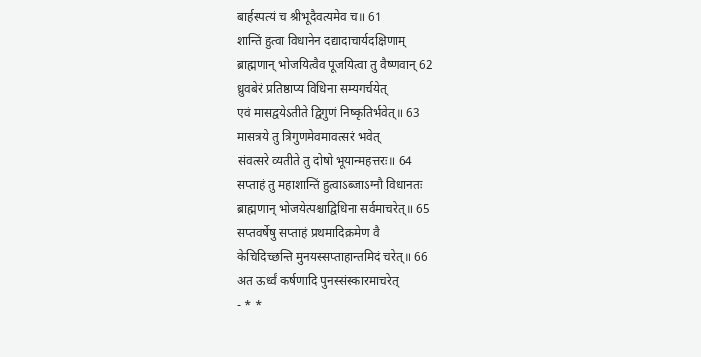बार्हस्पत्यं च श्रीभूदैवत्यमेव च॥ 61
शान्तिं हुत्वा विधानेन दद्यादाचार्यदक्षिणाम्
ब्राह्मणान् भोजयित्वैव पूजयित्वा तु वैष्णवान् 62
ध्रुवबेरं प्रतिष्ठाप्य विधिना सम्यगर्चयेत्
एवं मासद्वयेऽतीते द्विगुणं निष्कृतिर्भवेत्॥ 63
मासत्रये तु त्रिगुणमेवमावत्सरं भवेत्
संवत्सरे व्यतीते तु दोषो भूयान्महत्तरः॥ 64
सप्ताहं तु महाशान्तिं हुत्वाऽब्जाऽग्नौ विधानतः
ब्राह्मणान् भोजयेत्पश्चाद्विधिना सर्वमाचरेत्॥ 65
सप्तवर्षेषु सप्ताहं प्रथमादिक्रमेण वै
केचिदिच्छन्ति मुनयस्सप्ताहान्तमिदं चरेत्॥ 66
अत ऊर्ध्वं कर्षणादि पुनस्संस्कारमाचरेत्
- * *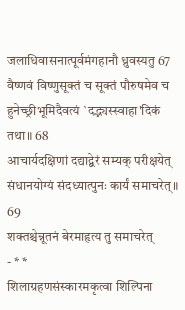जलाधिवासनात्पूर्वमंगहानौ ध्रुवस्यतु 67
वैष्णवं विष्णुसूक्तं च सूक्तं पौरुषमेव च
हुनेच्छ्रीभूमिदैवत्यं `दद्भ्यस्स्वाहा'दिकं तथा॥ 68
आचार्यदक्षिणां दद्याद्बेरं सम्यक् परीक्षयेत्
संधानयोग्यं संदध्यात्पुनः कार्यं समाचरेत्॥ 69
शक्तश्चेन्नूतनं बेरमाहृत्य तु समाचरेत्
- * *
शिलाग्रहणसंस्कारमकृत्वा शिल्पिना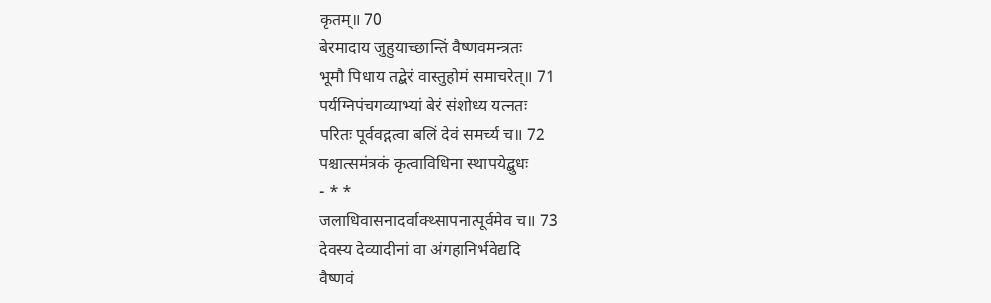कृतम्॥ 70
बेरमादाय जुहुयाच्छान्तिं वैष्णवमन्त्रतः
भूमौ पिधाय तद्बेरं वास्तुहोमं समाचरेत्॥ 71
पर्यग्निपंचगव्याभ्यां बेरं संशोध्य यत्नतः
परितः पूर्ववद्गत्वा बलिं देवं समर्च्य च॥ 72
पश्चात्समंत्रकं कृत्वाविधिना स्थापयेद्बुधः
- * *
जलाधिवासनादर्वाक्थ्सापनात्पूर्वमेव च॥ 73
देवस्य देव्यादीनां वा अंगहानिर्भवेद्यदि
वैष्णवं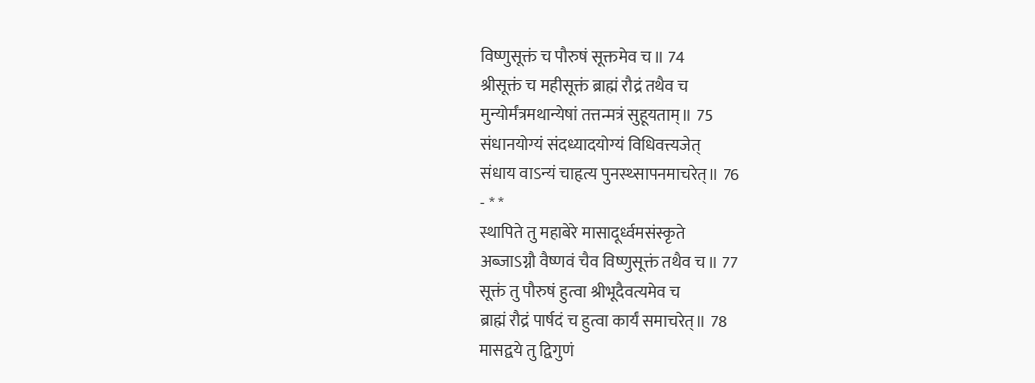विष्णुसूक्तं च पौरुषं सूक्तमेव च॥ 74
श्रीसूक्तं च महीसूक्तं ब्राह्मं रौद्रं तथैव च
मुन्योर्मंत्रमथान्येषां तत्तन्मत्रं सुहूयताम्॥ 75
संधानयोग्यं संदध्यादयोग्यं विधिवत्त्यजेत्
संधाय वाऽन्यं चाहृत्य पुनस्थ्सापनमाचरेत्॥ 76
- * *
स्थापिते तु महाबेरे मासादूर्ध्वमसंस्कृते
अब्जाऽग्नौ वैष्णवं चैव विष्णुसूक्तं तथैव च॥ 77
सूक्तं तु पौरुषं हुत्वा श्रीभूदैवत्यमेव च
ब्राह्मं रौद्रं पार्षदं च हुत्वा कार्यं समाचरेत्॥ 78
मासद्वये तु द्विगुणं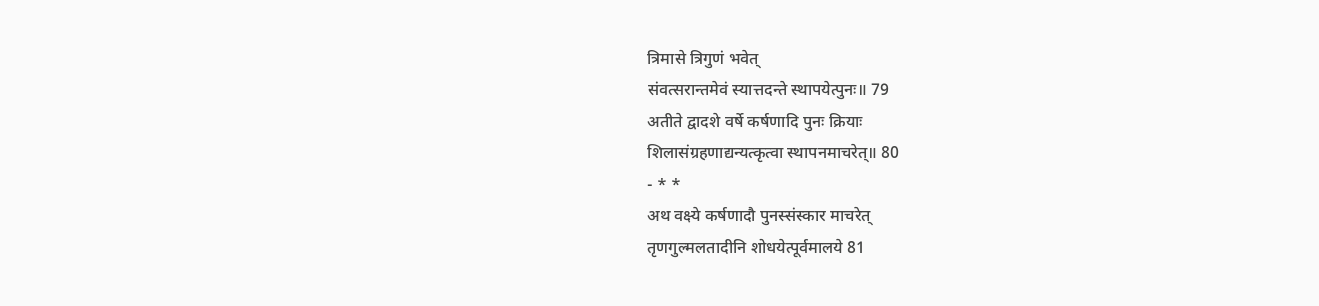त्रिमासे त्रिगुणं भवेत्
संवत्सरान्तमेवं स्यात्तदन्ते स्थापयेत्पुनः॥ 79
अतीते द्वादशे वर्षे कर्षणादि पुनः क्रियाः
शिलासंग्रहणाद्यन्यत्कृत्वा स्थापनमाचरेत्॥ 80
- * *
अथ वक्ष्ये कर्षणादौ पुनस्संस्कार माचरेत्
तृणगुल्मलतादीनि शोधयेत्पूर्वमालये 81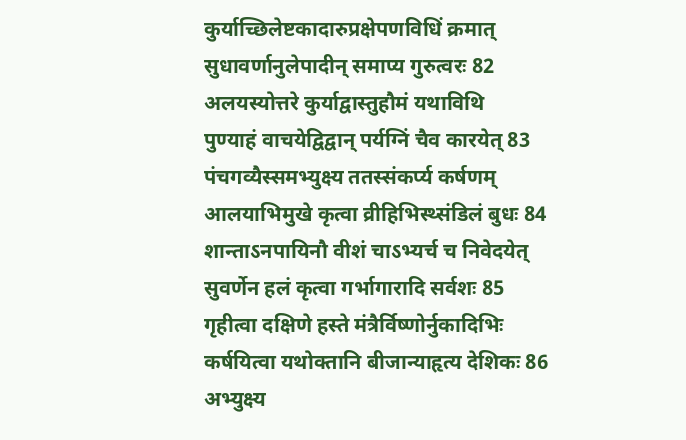कुर्याच्छिलेष्टकादारुप्रक्षेपणविधिं क्रमात्
सुधावर्णानुलेपादीन् समाप्य गुरुत्वरः 82
अलयस्योत्तरे कुर्याद्वास्तुहौमं यथाविथि
पुण्याहं वाचयेद्विद्वान् पर्यग्निं चैव कारयेत् 83
पंचगव्यैस्समभ्युक्ष्य ततस्संकर्प्य कर्षणम्
आलयाभिमुखे कृत्वा व्रीहिभिस्थ्संडिलं बुधः 84
शान्ताऽनपायिनौ वीशं चाऽभ्यर्च च निवेदयेत्
सुवर्णेन हलं कृत्वा गर्भागारादि सर्वशः 85
गृहीत्वा दक्षिणे हस्ते मंत्रैर्विष्णोर्नुकादिभिः
कर्षयित्वा यथोक्तानि बीजान्याहृत्य देशिकः 86
अभ्युक्ष्य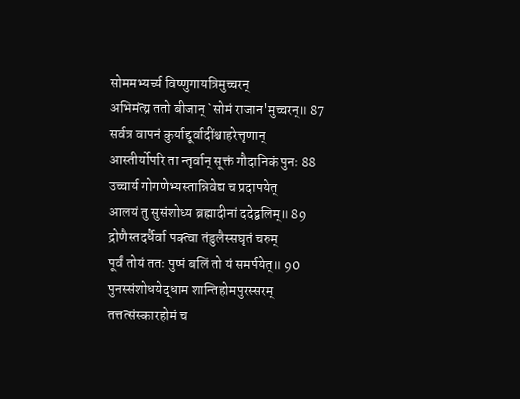सोममभ्यर्च्य विष्णुगायत्रिमुच्चरन्
अभिमंत्य्र ततो बीजान् `सोमं राजान'मुच्चरन्॥ 87
सर्वत्र वापनं कुर्याद्दूर्वादींश्चाहरेत्तृणान्
आस्तीर्योपरि ता न्तृर्वान् सूक्तं गौदानिकं पुनः 88
उच्चार्य गोगणेभ्यस्तान्निवेद्य च प्रदापयेत्
आलयं तु सुसंशोध्य ब्रह्मादीनां ददेद्बलिम्॥ 89
द्रोणैस्तदर्धैर्वा पक्त्वा तंडुलैस्सघृतं चरुम्
पूर्वं तोयं ततः पुष्पं बलिं तो यं समर्पयेत्॥ 90
पुनस्संशोधयेद्धाम शान्तिहोमपुरस्सरम्
तत्तत्संस्कारहोमं च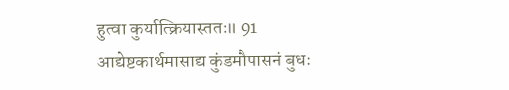हुत्वा कुर्यात्क्रियास्ततः॥ 91
आद्येष्टकार्थमासाद्य कुंडमौपासनं बुधः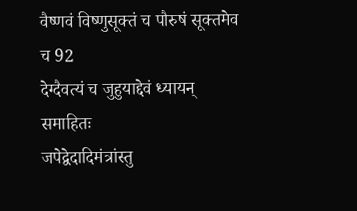वैष्णवं विष्णुसूक्तं च पौरुषं सूक्तमेव च 92
देग्दैवत्यं च जुहुयाद्देवं ध्यायन् समाहितः
जपेद्वेदादिमंत्रांस्तु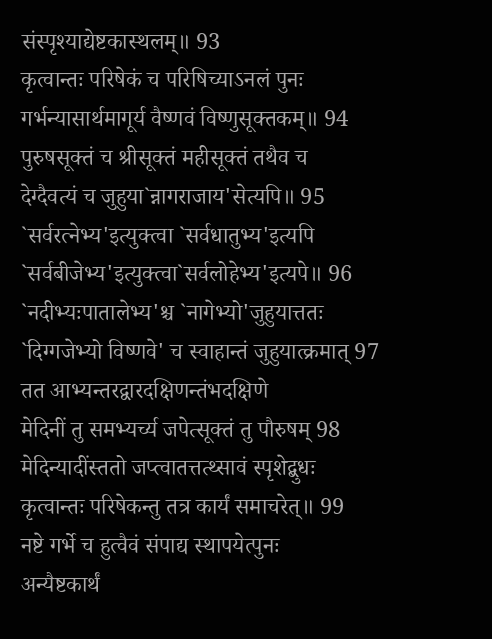संस्पृश्याद्येष्टकास्थलम्॥ 93
कृत्वान्तः परिषेकं च परिषिच्याऽनलं पुनः
गर्भन्यासार्थमागूर्य वैष्णवं विष्णुसूक्तकम्॥ 94
पुरुषसूक्तं च श्रीसूक्तं महीसूक्तं तथैव च
देग्दैवत्यं च जुहुया`न्नागराजाय'सेत्यपि॥ 95
`सर्वरत्नेभ्य'इत्युक्त्वा `सर्वधातुभ्य'इत्यपि
`सर्वबीजेभ्य'इत्युक्त्वा`सर्वलोहेभ्य'इत्यपे॥ 96
`नदीभ्यःपातालेभ्य'श्च `नागेभ्यो'जुहुयात्ततः
`दिग्गजेभ्यो विष्णवे' च स्वाहान्तं जुहुयात्क्रमात् 97
तत आभ्यन्तरद्वारदक्षिणन्तंभदक्षिणे
मेदिनीं तु समभ्यर्च्य जपेत्सूक्तं तु पौरुषम् 98
मेदिन्यादींस्ततो जप्त्वातत्तत्थ्सावं स्पृशेद्बुधः
कृत्वान्तः परिषेकन्तु तत्र कार्यं समाचरेत्॥ 99
नष्टे गर्भे च हुत्वैवं संपाद्य स्थापयेत्पुनः
अन्यैष्टकार्थं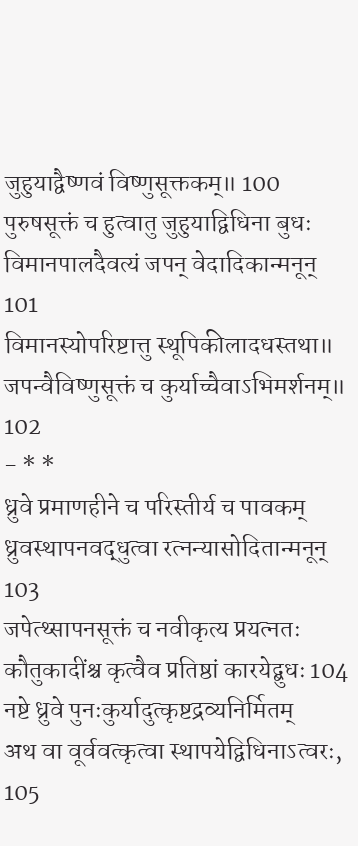जुहुयाद्वैष्णवं विष्णुसूक्तकम्॥ 100
पुरुषसूक्तं च हुत्वातु जुहुयाद्विधिना बुधः
विमानपालदैवत्यं जपन् वेदादिकान्मनून् 101
विमानस्योपरिष्टात्तु स्थूपिकीलादधस्तथा॥
जपन्वैविष्णुसूक्तं च कुर्याच्चैवाऽभिमर्शनम्॥ 102
- * *
ध्रुवे प्रमाणहीने च परिस्तीर्य च पावकम्
ध्रुवस्थापनवद्धुत्वा रत्नन्यासोदितान्मनून् 103
जपेत्थ्सापनसूक्तं च नवीकृत्य प्रयत्नतः
कौतुकादींश्च कृत्वैव प्रतिष्ठां कारयेद्बुधः 104
नष्टे ध्रुवे पुनःकुर्यादुत्कृष्टद्रव्यनिर्मितम्
अथ वा वूर्ववत्कृत्वा स्थापयेद्विधिनाऽत्वरः, 105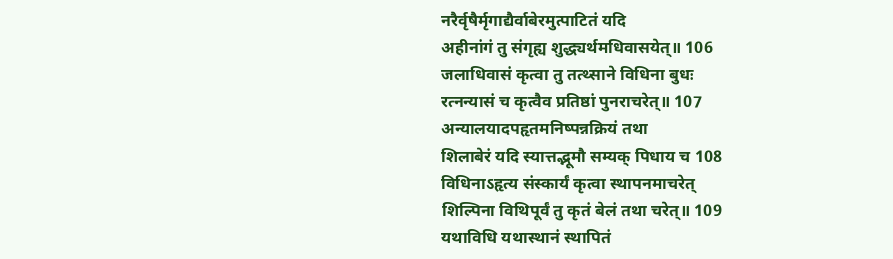नरैर्वृषैर्मृगाद्यैर्वाबेरमुत्पाटितं यदि
अहीनांगं तु संगृह्य शुद्ध्यर्थमधिवासयेत्॥ 106
जलाधिवासं कृत्वा तु तत्थ्साने विधिना बुधः
रत्नन्यासं च कृत्वैव प्रतिष्ठां पुनराचरेत्॥ 107
अन्यालयादपहृतमनिष्पन्नक्रियं तथा
शिलाबेरं यदि स्यात्तद्भूमौ सम्यक् पिधाय च 108
विधिनाऽहृत्य संस्कार्यं कृत्वा स्थापनमाचरेत्
शिल्पिना विथिपूर्वं तु कृतं बेलं तथा चरेत्॥ 109
यथाविधि यथास्थानं स्थापितं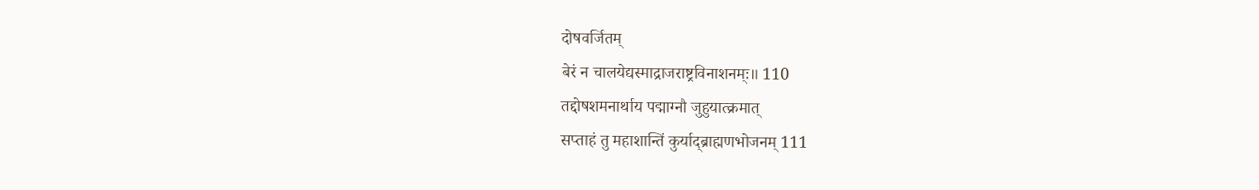दोषवर्जितम्
बेरं न चालयेद्यस्माद्राजराष्ट्रविनाशनम्ः॥ 110
तद्दोषशमनार्थाय पद्माग्नौ जुहुयात्क्रमात्
सप्ताहं तु महाशान्तिं कुर्याद्ब्राह्मणभोजनम् 111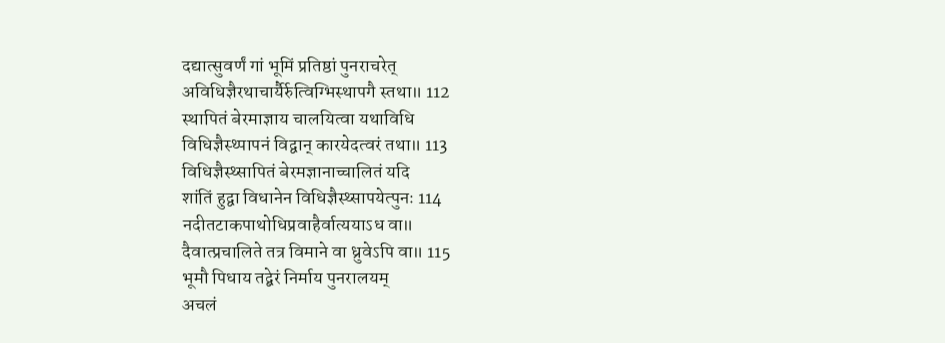दद्यात्सुवर्णं गां भूमिं प्रतिष्ठां पुनराचरेत्
अविधिज्ञैरथाचार्यैर्रुत्विग्भिस्थापगै स्तथा॥ 112
स्थापितं बेरमाज्ञाय चालयित्वा यथाविधि
विधिज्ञैस्थ्पापनं विद्वान् कारयेदत्वरं तथा॥ 113
विधिज्ञैस्थ्सापितं बेरमज्ञानाच्चालितं यदि
शांतिं हुद्वा विधानेन विधिज्ञैस्थ्सापयेत्पुनः 114
नदीतटाकपाथोधिप्रवाहैर्वात्ययाऽध वा॥
दैवात्प्रचालिते तत्र विमाने वा ध्रुवेऽपि वा॥ 115
भूमौ पिधाय तद्बेरं निर्माय पुनरालयम्
अचलं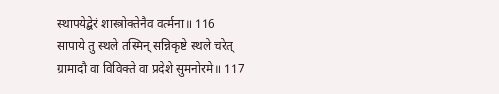स्थापयेद्बेरं शास्त्रोक्तेनैव वर्त्मना॥ 116
सापाये तु स्थले तस्मिन् सन्निकृष्टे स्थले चरेत्
ग्रामादौ वा विविक्ते वा प्रदेशे सुमनोरमे॥ 117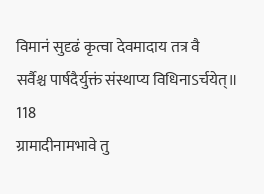विमानं सुदृढं कृत्वा देवमादाय तत्र वै
सर्वैश्च पार्षदैर्युक्तं संस्थाप्य विधिनाऽर्चयेत्॥ 118
ग्रामादीनामभावे तु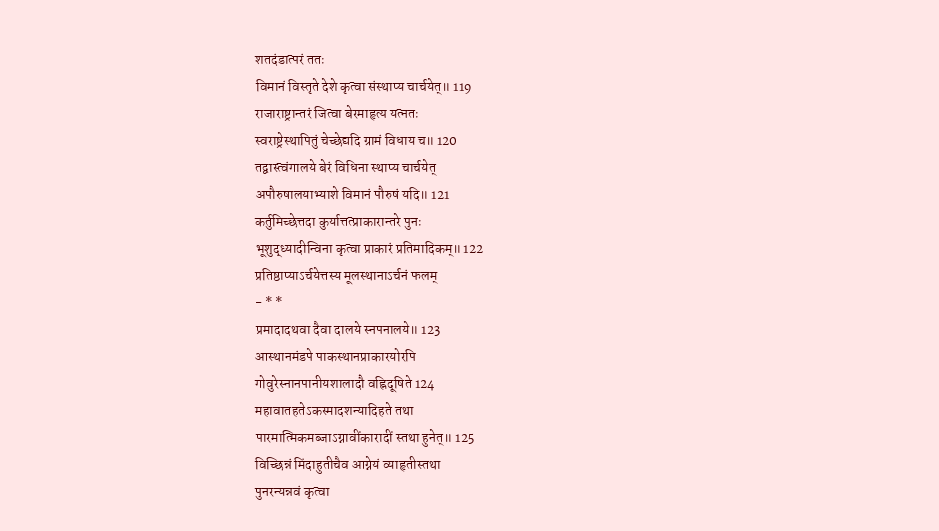शतदंडात्परं ततः
विमानं विस्तृते देशे कृत्वा संस्थाप्य चार्चयेत्॥ 119
राजाराष्ट्रान्तरं जित्वा बेरमाहृत्य यत्नतः
स्वराष्ट्रेस्थापितुं चेच्छेद्यदि ग्रामं विधाय च॥ 120
तद्वास्त्वंगालये बेरं विधिना स्थाप्य चार्चयेत्
अपौरुषालयाभ्याशे विमानं पौरुषं यदि॥ 121
कर्तुमिच्छेत्तदा कुर्यात्तत्प्राकारान्तरे पुनः
भूशुद्ध्यादीन्विना कृत्वा प्राकारं प्रतिमादिकम्॥ 122
प्रतिष्ठाप्याऽर्चयेत्तस्य मूलस्थानाऽर्चनं फलम्
- * *
प्रमादादथवा दैवा दालये स्नपनालये॥ 123
आस्थानमंडपे पाकस्थानप्राकारयोरपि
गोवुरेस्नानपानीयशालादौ वह्निदूषिते 124
महावातहतेऽकस्मादशन्यादिहते तथा
पारमात्मिकमब्जाऽग्नावींकारादीं स्तथा हुनेत्॥ 125
विच्छिन्नं मिंदाहुतीचैव आग्नेयं व्याहृतीस्तथा
पुनरन्यन्नवं कृत्वा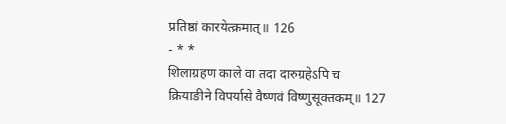प्रतिष्ठां कारयेत्क्रमात्॥ 126
- * *
शिलाग्रहण काले वा तदा दारुग्रहेऽपि च
क्रियाङीने विपर्यासे वैष्णवं विष्णुसूक्तकम्॥ 127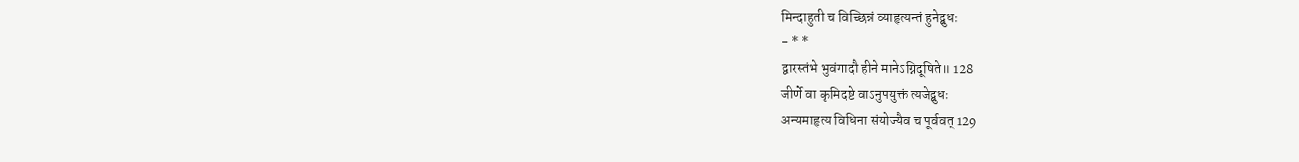मिन्दाहुती च विच्छिन्नं व्याहृत्यन्तं हुनेद्बुधः
- * *
द्वारस्तंभे भुवंगादौ हीने मानेऽग्निदूषिते॥ 128
जीर्णे वा कृमिदष्टे वाऽनुपयुक्तं त्यजेद्बुधः
अन्यमाहृत्य विधिना संयोज्यैव च पूर्ववत् 129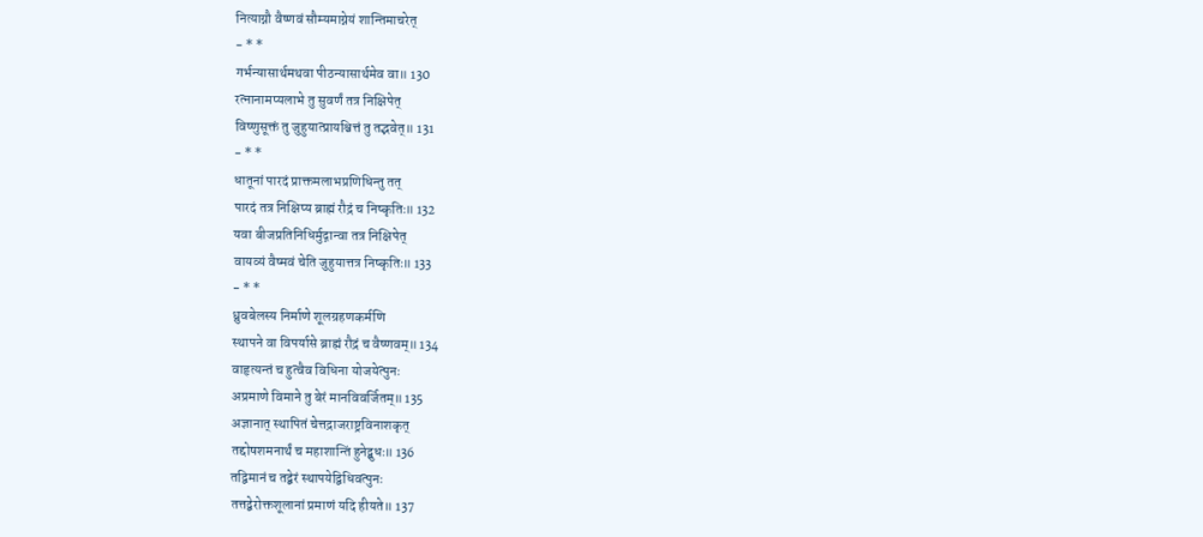नित्याग्नौ वैष्णवं सौम्यमाग्नेयं शान्तिमाचरेत्
- * *
गर्भन्यासार्थमथवा पीठन्यासार्थमेव वा॥ 130
रत्नानामप्यलाभे तु सुवर्णं तत्र निक्षिपेत्
विष्णुसूक्तं तु जुहुयात्प्रायश्चित्तं तु तद्भवेत्॥ 131
- * *
धातूनां पारदं प्राक्तमलाभप्रणिधिन्तु तत्
पारदं तत्र निक्षिप्य ब्राह्मं रौद्रं च निष्कृतिः॥ 132
यवा बीजप्रतिनिधिर्मुद्गान्वा तत्र निक्षिपेत्
वायव्यं वैष्मवं चेति जुहुयात्तत्र निष्कृतिः॥ 133
- * *
ध्रुवबेलस्य निर्माणे शूलग्रहणकर्मणि
स्थापने वा विपर्यासे ब्राह्मं रौद्रं च वैष्णवम्॥ 134
वाहृत्यन्तं च हुत्वैव विधिना योजयेत्पुनः
अप्रमाणे विमाने तु बेरं मानविवर्जितम्॥ 135
अज्ञानात् स्थापितं चेत्तद्राजराष्ट्रविनाशकृत्
तद्दोषशमनार्थं च महाशान्तिं हुनेद्बुधः॥ 136
तद्विमानं च तद्बेरं स्थापयेद्विधिवत्पुनः
तत्तद्बेरोक्तशूलानां प्रमाणं यदि हीयते॥ 137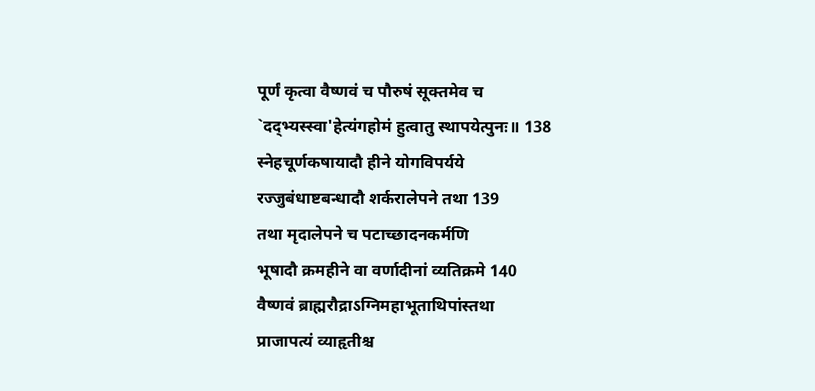पूर्णं कृत्वा वैष्णवं च पौरुषं सूक्तमेव च
`दद्भ्यस्स्वा'हेत्यंगहोमं हुत्वातु स्थापयेत्पुनः॥ 138
स्नेहचूर्णकषायादौ हीने योगविपर्यये
रज्जुबंधाष्टबन्धादौ शर्करालेपने तथा 139
तथा मृदालेपने च पटाच्छादनकर्मणि
भूषादौ क्रमहीने वा वर्णादीनां व्यतिक्रमे 140
वैष्णवं ब्राह्मरौद्राऽग्निमहाभूताथिपांस्तथा
प्राजापत्यं व्याहृतीश्च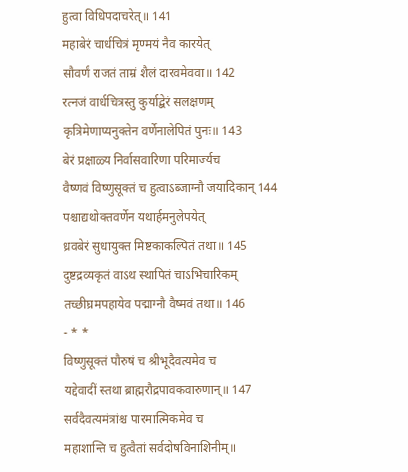हुत्वा विधिपदाचरेत्॥ 141
महाबेरं चार्धचित्रं मृण्मयं नैव कारयेत्
सौवर्णं राजतं ताम्रं शैलं दारवमेववा॥ 142
रत्नजं वार्धचित्रस्तु कुर्याद्बेरं सलक्षणम्
कृत्रिमेणाप्यनुक्तेन वर्णेनालेपितं पुनः॥ 143
बेरं प्रक्षाळ्य निर्वासवारिणा परिमार्ज्यच
वैष्णवं विष्णुसूक्तं च हुत्वाऽब्जाग्नौ जयादिकान् 144
पश्चाद्यथोक्तवर्णेन यथार्हमनुलेपयेत्
ध्रवबेरं सुधायुक्त मिष्टकाकल्पितं तथा॥ 145
दुष्टद्रव्यकृतं वाऽथ स्थापितं चाऽभिचारिकम्
तच्छीघ्रमपहायेव पद्माग्नौ वैष्मवं तथा॥ 146
- * *
विष्णुसूक्तं पौरुषं च श्रीभूदैवत्यमेव च
यद्देवादीं स्तथा ब्राह्मरौद्रपावकवारुणान्॥ 147
सर्वदैवत्यमंत्रांश्च पारमात्मिकमेव च
महाशान्ति च हुत्वैतां सर्वदोषविनाशिनीम्॥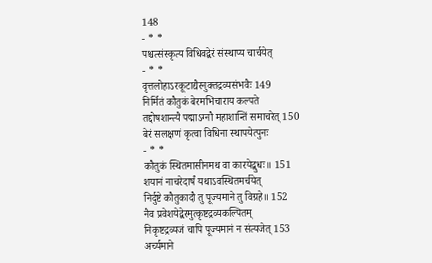148
- * *
पश्चत्संस्कृत्य विधिवद्बेरं संस्थाप्य चार्चयेत्
- * *
वृत्तलोहाऽरकूटाद्यैरनुक्तद्रव्यसंभवैः 149
निर्मितं कौतुकं बेरमभिचाराय कल्पते
तद्दोषशान्त्यै पद्माऽग्नौ महाशान्तिं समाचरेत् 150
बेरं सलक्षणं कृत्वा विधिना स्थापयेत्पुनः
- * *
कौतुकं स्थितमासीनमथ वा कारयेद्बुधः॥ 151
शयानं नाचरेदार्षं यथाऽवस्थितमर्चयेत्
निर्दुष्टे कौतुकादौ तु पूज्यमाने तु विग्रहे॥ 152
नैव प्रवेशयेद्बेरमुत्कृष्टद्रव्यकल्पितम्
निकृष्टद्रव्यजं चापि पूज्यमानं न संत्यजेत् 153
अर्च्यमाने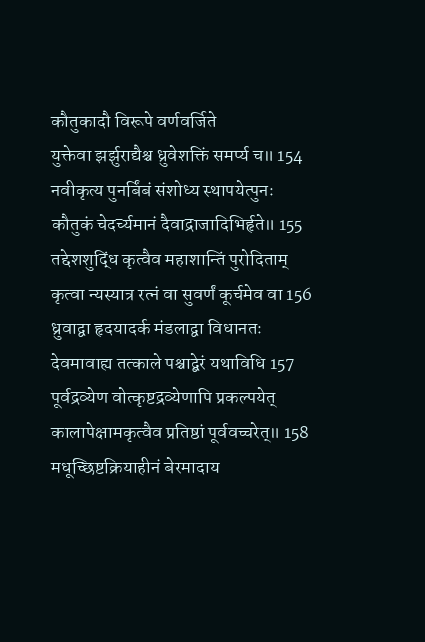कौतुकादौ विरूपे वर्णवर्जिते
युक्तेवा झर्झुराद्यैश्च ध्रुवेशक्तिं समर्प्य च॥ 154
नवीकृत्य पुनर्बिंबं संशोध्य स्थापयेत्पुनः
कौतुकं चेदर्च्यमानं दैवाद्राजादिभिर्हृते॥ 155
तद्देशशुद्धिं कृत्वैव महाशान्तिं पुरोदिताम्
कृत्वा न्यस्यात्र रत्नं वा सुवर्णं कूर्चमेव वा 156
ध्रुवाद्वा हृदयादर्क मंडलाद्वा विधानतः
देवमावाह्य तत्काले पश्चाद्बेरं यथाविधि 157
पूर्वद्रव्येण वोत्कृष्टद्रव्येणापि प्रकल्पयेत्
कालापेक्षामकृत्वैव प्रतिष्ठां पूर्ववच्चरेत्॥ 158
मधूच्छिष्टक्रियाहीनं बेरमादाय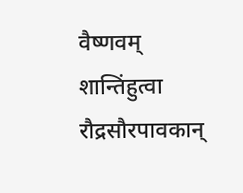वैष्णवम्
शान्तिंहुत्वा रौद्रसौरपावकान्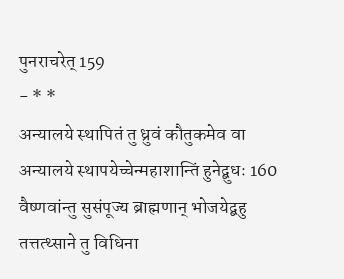पुनराचरेत् 159
- * *
अन्यालये स्थापितं तु ध्रुवं कौतुकमेव वा
अन्यालये स्थापयेच्चेन्महाशान्तिं हुनेद्बुधः 160
वैष्णवांन्तु सुसंपूज्य ब्राह्मणान् भोजयेद्बहु
तत्तत्थ्साने तु विधिना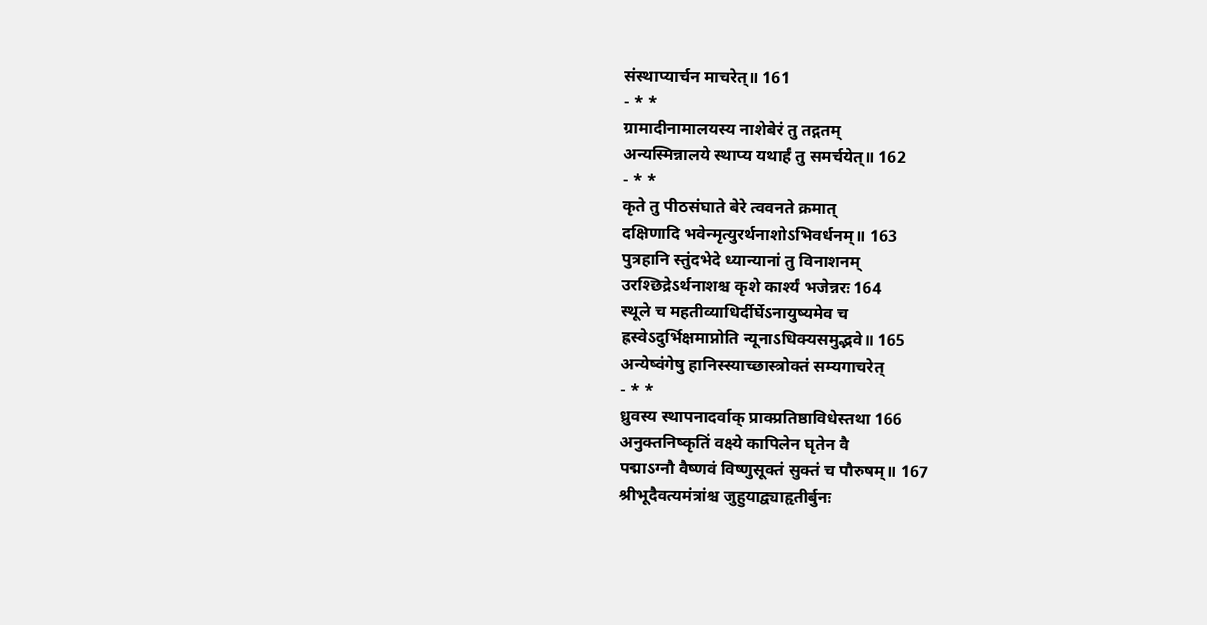संस्थाप्यार्चन माचरेत्॥ 161
- * *
ग्रामादीनामालयस्य नाशेबेरं तु तद्गतम्
अन्यस्मिन्नालये स्थाप्य यथार्हं तु समर्चयेत्॥ 162
- * *
कृते तु पीठसंघाते बेरे त्ववनते क्रमात्
दक्षिणादि भवेन्मृत्युरर्थनाशोऽभिवर्धनम्॥ 163
पुत्रहानि स्तुंदभेदे ध्यान्यानां तु विनाशनम्
उरश्छिद्रेऽर्थनाशश्च कृशे कार्श्यं भजेन्नरः 164
स्थूले च महतीव्याधिर्दीर्घेऽनायुष्यमेव च
ह्रस्वेऽदुर्भिक्षमाप्नोति न्यूनाऽधिक्यसमुद्भवे॥ 165
अन्येष्वंगेषु हानिस्स्याच्छास्त्रोक्तं सम्यगाचरेत्
- * *
ध्रुवस्य स्थापनादर्वाक् प्राक्प्रतिष्ठाविधेस्तथा 166
अनुक्तनिष्कृतिं वक्ष्ये कापिलेन घृतेन वै
पद्माऽग्नौ वैष्णवं विष्णुसूक्तं सुक्तं च पौरुषम्॥ 167
श्रीभूदैवत्यमंत्रांश्च जुहुयाद्व्याहृतीर्बुनः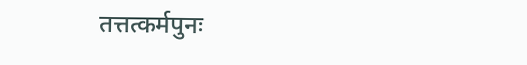तत्तत्कर्मपुनः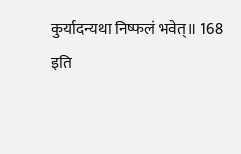कुर्यादन्यथा निष्फलं भवेत्॥ 168
इति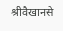श्रीवैखानसे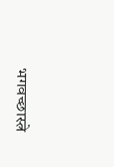भगवच्छास्त्रे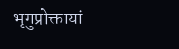भृगुप्रोक्तायां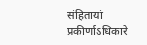संहितायां
प्रकीर्णाऽधिकारे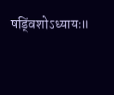षड्विंशोऽध्यायः॥